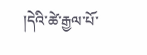།དེའི་ཚེ་རྒྱལ་པོ་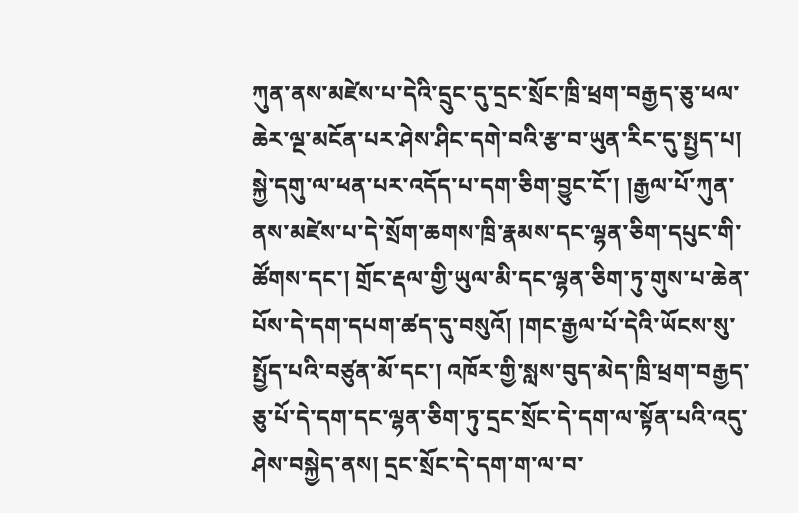ཀུན་ནས་མཛེས་པ་དེའི་དྲུང་དུ་དྲང་སྲོང་ཁྲི་ཕྲག་བརྒྱད་ཅུ་ཕལ་ཆེར་ལྔ་མངོན་པར་ཤེས་ཤིང་དགེ་བའི་རྩ་བ་ཡུན་རིང་དུ་སྤྱད་པ། སྐྱེ་དགུ་ལ་ཕན་པར་འདོད་པ་དག་ཅིག་བྱུང་ངོ་། །རྒྱལ་པོ་ཀུན་ནས་མཛེས་པ་དེ་སྲོག་ཆགས་ཁྲི་རྣམས་དང་ལྷན་ཅིག་དཔུང་གི་ཚོགས་དང་། གྲོང་རྡལ་གྱི་ཡུལ་མི་དང་ལྷན་ཅིག་ཏུ་གུས་པ་ཆེན་པོས་དེ་དག་དཔག་ཚད་དུ་བསུའོ། །གང་རྒྱལ་པོ་དེའི་ཡོངས་སུ་སྤྱོད་པའི་བཙུན་མོ་དང་། འཁོར་གྱི་སླས་བུད་མེད་ཁྲི་ཕྲག་བརྒྱད་ཅུ་པོ་དེ་དག་དང་ལྷན་ཅིག་ཏུ་དྲང་སྲོང་དེ་དག་ལ་སྟོན་པའི་འདུ་ཤེས་བསྐྱེད་ནས། དྲང་སྲོང་དེ་དག་ག་ལ་བ་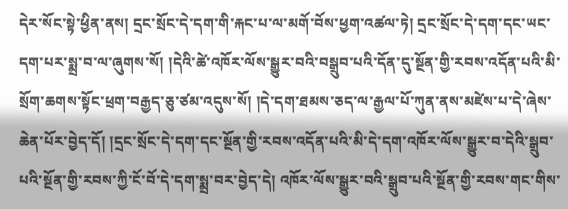དེར་སོང་སྟེ་ཕྱིན་ནས། དྲང་སྲོང་དེ་དག་གི་རྐང་པ་ལ་མགོ་བོས་ཕྱག་འཚལ་ཏེ། དྲང་སྲོང་དེ་དག་དང་ཡང་དག་པར་སྨྲ་བ་ལ་ཞུགས་སོ། །དེའི་ཚེ་འཁོར་ལོས་སྒྱུར་བའི་བསྒྲུབ་པའི་དོན་དུ་སྔོན་གྱི་རབས་འདོན་པའི་མི་སྲོག་ཆགས་སྟོང་ཕྲག་བརྒྱད་ཅུ་ཙམ་འདུས་སོ། །དེ་དག་ཐམས་ཅད་ལ་རྒྱལ་པོ་ཀུན་ནས་མཛེས་པ་དེ་ཞེས་ཆེན་པོར་བྱེད་དོ། །དྲང་སྲོང་དེ་དག་དང་སྔོན་གྱི་རབས་འདོན་པའི་མི་དེ་དག་འཁོར་ལོས་སྒྱུར་བ་དེའི་སྒྲུབ་པའི་སྔོན་གྱི་རབས་ཀྱི་ངོ་བོ་དེ་དག་སྨྲ་བར་བྱེད་དེ། འཁོར་ལོས་སྒྱུར་བའི་སྒྲུབ་པའི་སྔོན་གྱི་རབས་གང་གིས་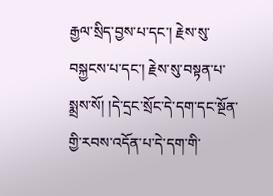རྒྱལ་སྲིད་བྱས་པ་དང་། རྗེས་སུ་བསྐྱངས་པ་དང་། རྗེས་སུ་བསྟན་པ་སྨྲས་སོ། །དེ་དྲང་སྲོང་དེ་དག་དང་སྔོན་གྱི་རབས་འདོན་པ་དེ་དག་གི་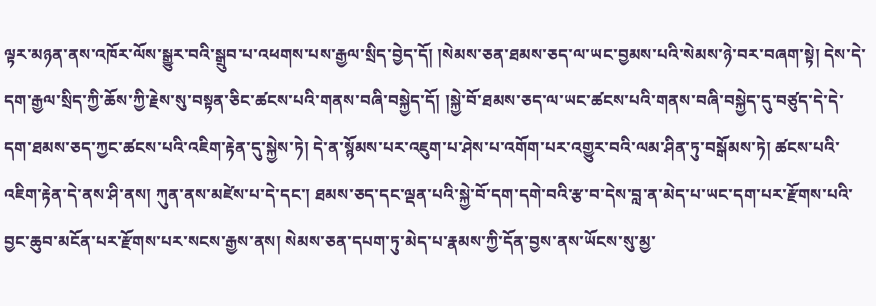ལྟར་མཉན་ནས་འཁོར་ལོས་སྒྱུར་བའི་སྒྲུབ་པ་འཕགས་པས་རྒྱལ་སྲིད་བྱེད་དོ། །སེམས་ཅན་ཐམས་ཅད་ལ་ཡང་བྱམས་པའི་སེམས་ཉེ་བར་བཞག་སྟེ། དེས་དེ་དག་རྒྱལ་སྲིད་ཀྱི་ཆོས་ཀྱི་རྗེས་སུ་བསྟན་ཅིང་ཚངས་པའི་གནས་བཞི་བསྐྱེད་དོ། །སྐྱེ་བོ་ཐམས་ཅད་ལ་ཡང་ཚངས་པའི་གནས་བཞི་བསྐྱེད་དུ་བཙུད་དེ་དེ་དག་ཐམས་ཅད་ཀྱང་ཚངས་པའི་འཇིག་རྟེན་དུ་སྐྱེས་ཏེ། དེ་ན་སྙོམས་པར་འཇུག་པ་ཤེས་པ་འགོག་པར་འགྱུར་བའི་ལམ་ཤིན་ཏུ་བསྒོམས་ཏེ། ཚངས་པའི་འཇིག་རྟེན་དེ་ནས་ཤི་ནས། ཀུན་ནས་མཛེས་པ་དེ་དང་། ཐམས་ཅད་དང་ལྡན་པའི་སྐྱེ་བོ་དག་དགེ་བའི་རྩ་བ་དེས་བླ་ན་མེད་པ་ཡང་དག་པར་རྫོགས་པའི་བྱང་ཆུབ་མངོན་པར་རྫོགས་པར་སངས་རྒྱས་ནས། སེམས་ཅན་དཔག་ཏུ་མེད་པ་རྣམས་ཀྱི་དོན་བྱས་ནས་ཡོངས་སུ་མྱ་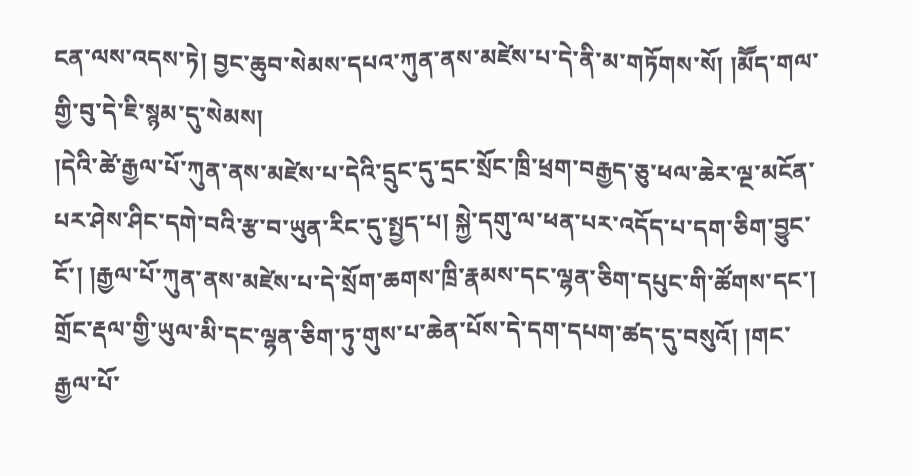ངན་ལས་འདས་ཏེ། བྱང་ཆུབ་སེམས་དཔའ་ཀུན་ནས་མཛེས་པ་དེ་ནི་མ་གཏོགས་སོ། །མཽད་གལ་གྱི་བུ་དེ་ཇི་སྙམ་དུ་སེམས།
།དེའི་ཚེ་རྒྱལ་པོ་ཀུན་ནས་མཛེས་པ་དེའི་དྲུང་དུ་དྲང་སྲོང་ཁྲི་ཕྲག་བརྒྱད་ཅུ་ཕལ་ཆེར་ལྔ་མངོན་པར་ཤེས་ཤིང་དགེ་བའི་རྩ་བ་ཡུན་རིང་དུ་སྤྱད་པ། སྐྱེ་དགུ་ལ་ཕན་པར་འདོད་པ་དག་ཅིག་བྱུང་ངོ་། །རྒྱལ་པོ་ཀུན་ནས་མཛེས་པ་དེ་སྲོག་ཆགས་ཁྲི་རྣམས་དང་ལྷན་ཅིག་དཔུང་གི་ཚོགས་དང་། གྲོང་རྡལ་གྱི་ཡུལ་མི་དང་ལྷན་ཅིག་ཏུ་གུས་པ་ཆེན་པོས་དེ་དག་དཔག་ཚད་དུ་བསུའོ། །གང་རྒྱལ་པོ་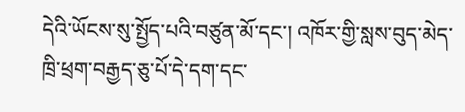དེའི་ཡོངས་སུ་སྤྱོད་པའི་བཙུན་མོ་དང་། འཁོར་གྱི་སླས་བུད་མེད་ཁྲི་ཕྲག་བརྒྱད་ཅུ་པོ་དེ་དག་དང་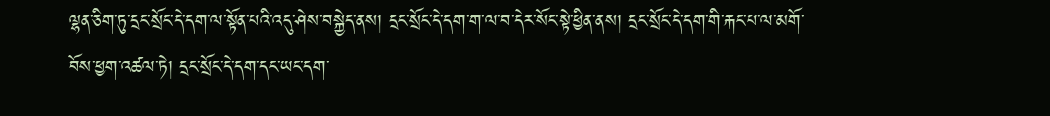ལྷན་ཅིག་ཏུ་དྲང་སྲོང་དེ་དག་ལ་སྟོན་པའི་འདུ་ཤེས་བསྐྱེད་ནས། དྲང་སྲོང་དེ་དག་ག་ལ་བ་དེར་སོང་སྟེ་ཕྱིན་ནས། དྲང་སྲོང་དེ་དག་གི་རྐང་པ་ལ་མགོ་བོས་ཕྱག་འཚལ་ཏེ། དྲང་སྲོང་དེ་དག་དང་ཡང་དག་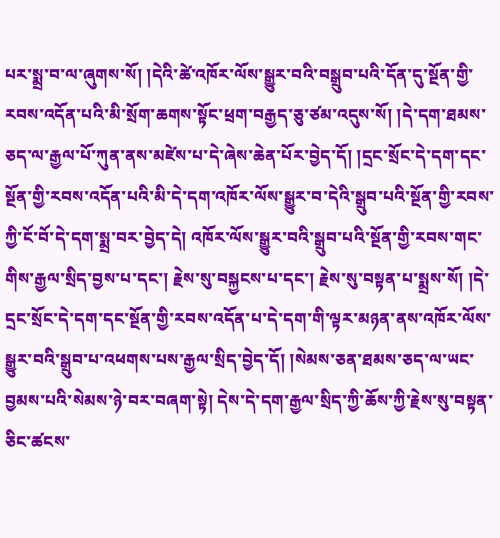པར་སྨྲ་བ་ལ་ཞུགས་སོ། །དེའི་ཚེ་འཁོར་ལོས་སྒྱུར་བའི་བསྒྲུབ་པའི་དོན་དུ་སྔོན་གྱི་རབས་འདོན་པའི་མི་སྲོག་ཆགས་སྟོང་ཕྲག་བརྒྱད་ཅུ་ཙམ་འདུས་སོ། །དེ་དག་ཐམས་ཅད་ལ་རྒྱལ་པོ་ཀུན་ནས་མཛེས་པ་དེ་ཞེས་ཆེན་པོར་བྱེད་དོ། །དྲང་སྲོང་དེ་དག་དང་སྔོན་གྱི་རབས་འདོན་པའི་མི་དེ་དག་འཁོར་ལོས་སྒྱུར་བ་དེའི་སྒྲུབ་པའི་སྔོན་གྱི་རབས་ཀྱི་ངོ་བོ་དེ་དག་སྨྲ་བར་བྱེད་དེ། འཁོར་ལོས་སྒྱུར་བའི་སྒྲུབ་པའི་སྔོན་གྱི་རབས་གང་གིས་རྒྱལ་སྲིད་བྱས་པ་དང་། རྗེས་སུ་བསྐྱངས་པ་དང་། རྗེས་སུ་བསྟན་པ་སྨྲས་སོ། །དེ་དྲང་སྲོང་དེ་དག་དང་སྔོན་གྱི་རབས་འདོན་པ་དེ་དག་གི་ལྟར་མཉན་ནས་འཁོར་ལོས་སྒྱུར་བའི་སྒྲུབ་པ་འཕགས་པས་རྒྱལ་སྲིད་བྱེད་དོ། །སེམས་ཅན་ཐམས་ཅད་ལ་ཡང་བྱམས་པའི་སེམས་ཉེ་བར་བཞག་སྟེ། དེས་དེ་དག་རྒྱལ་སྲིད་ཀྱི་ཆོས་ཀྱི་རྗེས་སུ་བསྟན་ཅིང་ཚངས་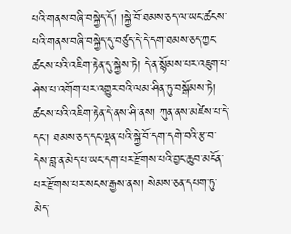པའི་གནས་བཞི་བསྐྱེད་དོ། །སྐྱེ་བོ་ཐམས་ཅད་ལ་ཡང་ཚངས་པའི་གནས་བཞི་བསྐྱེད་དུ་བཙུད་དེ་དེ་དག་ཐམས་ཅད་ཀྱང་ཚངས་པའི་འཇིག་རྟེན་དུ་སྐྱེས་ཏེ། དེ་ན་སྙོམས་པར་འཇུག་པ་ཤེས་པ་འགོག་པར་འགྱུར་བའི་ལམ་ཤིན་ཏུ་བསྒོམས་ཏེ། ཚངས་པའི་འཇིག་རྟེན་དེ་ནས་ཤི་ནས། ཀུན་ནས་མཛེས་པ་དེ་དང་། ཐམས་ཅད་དང་ལྡན་པའི་སྐྱེ་བོ་དག་དགེ་བའི་རྩ་བ་དེས་བླ་ན་མེད་པ་ཡང་དག་པར་རྫོགས་པའི་བྱང་ཆུབ་མངོན་པར་རྫོགས་པར་སངས་རྒྱས་ནས། སེམས་ཅན་དཔག་ཏུ་མེད་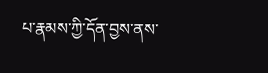པ་རྣམས་ཀྱི་དོན་བྱས་ནས་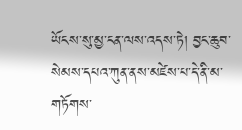ཡོངས་སུ་མྱ་ངན་ལས་འདས་ཏེ། བྱང་ཆུབ་སེམས་དཔའ་ཀུན་ནས་མཛེས་པ་དེ་ནི་མ་གཏོགས་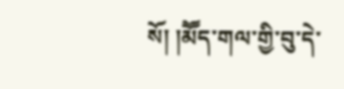སོ། །མཽད་གལ་གྱི་བུ་དེ་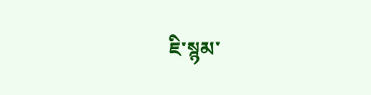ཇི་སྙམ་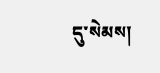དུ་སེམས།